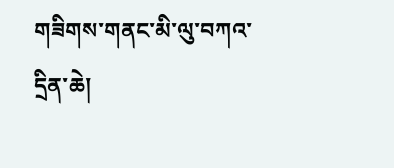གཟིགས་གནང་མི་ལུ་བཀའ་དྲིན་ཆེ།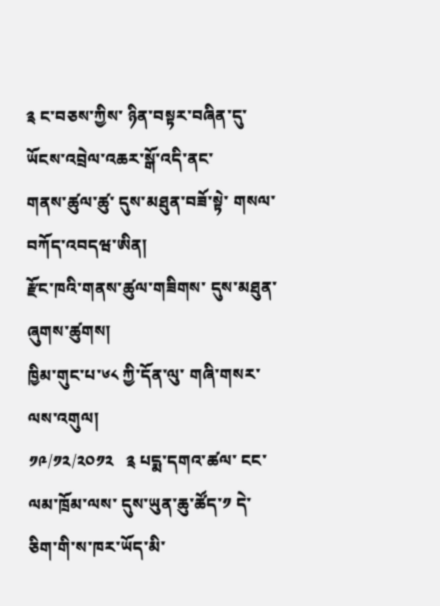༉ ང་བཅས་ཀྱིས་ ཉིན་བསྟར་བཞིན་དུ་
ཡོངས་འབྲེལ་འཆར་སྒོ་འདི་ནང་
གནས་ཚུལ་ཚུ་ དུས་མཐུན་བཟོ་སྟེ་ གསལ་བཀོད་འབདཝ་ཨིན།
རྫོང་ཁའི་གནས་ཚུལ་གཟིགས་ དུས་མཐུན་ཞུགས་ཚུགས།
ཁྱིམ་གུང་པ་༦༨ ཀྱི་དོན་ལུ་ གཞི་གསར་ལས་འགུལ།
༡༩/༡༢/༢༠༡༢   ༉ པདྨ་དགའ་ཚལ་ ངང་ལམ་ཁྲོམ་ལས་ དུས་ཡུན་ཆུ་ཚོད་༡ དེ་ཅིག་གི་ས་ཁར་ཡོད་མི་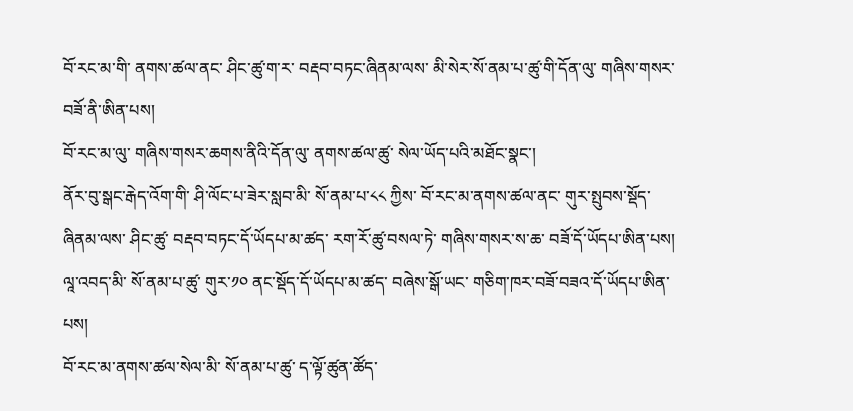བོ་རང་མ་གི་ ནགས་ཚལ་ནང་ ཤིང་ཚུ་ག་ར་ བརྡབ་བཏང་ཞིནམ་ལས་ མི་སེར་སོ་ནམ་པ་ཚུ་གི་དོན་ལུ་ གཞིས་གསར་བཟོ་ནི་ཨིན་པས།
བོ་རང་མ་ལུ་ གཞིས་གསར་ཆགས་ནིའི་དོན་ལུ་ ནགས་ཚལ་ཚུ་ སེལ་ཡོད་པའི་མཐོང་སྣང་།
ནོར་བུ་སྒང་རྒེད་འོག་གི་ ཤི་ལོང་པ་ཟེར་སླབ་མི་ སོ་ནམ་པ་༨༨ ཀྱིས་ བོ་རང་མ་ནགས་ཚལ་ནང་ གུར་སྤུབས་སྡོད་ཞིནམ་ལས་ ཤིང་ཚུ་ བརྡབ་བཏང་དོ་ཡོདཔ་མ་ཚད་ རག་རོ་ཚུ་བསལ་ཏེ་ གཞིས་གསར་ས་ཆ་ བཟོ་དོ་ཡོདཔ་ཨིན་པས།
ལཱ་འབད་མི་ སོ་ནམ་པ་ཚུ་ གུར་༡༠ ནང་སྡོད་དོ་ཡོདཔ་མ་ཚད་ བཞེས་སྒོ་ཡང་ གཅིག་ཁར་བཟོ་བཟའ་དོ་ཡོདཔ་ཨིན་པས།
བོ་རང་མ་ནགས་ཚལ་སེལ་མི་ སོ་ནམ་པ་ཚུ་ ད་ལྟོ་ཚུན་ཚོད་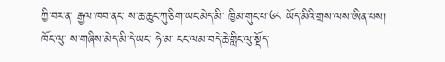ཀྱི་བར་ན་ རྒྱལ་ཁབ་ནང་ ས་ཆ་ཆུང་ཀུ་ཅིག་ཡང་མེད་མི་ ཁྱིམ་གུང་པ་༦༨ ཡོད་མིའི་གྲས་ལས་ཨིན་པས།
ཁོང་ལུ་ ས་གཞིས་མེད་མི་དེ་ཡང་ ཧེ་མ་ ངང་ལམ་བདེ་ཆེ་གླིང་ལུ་སྡོད་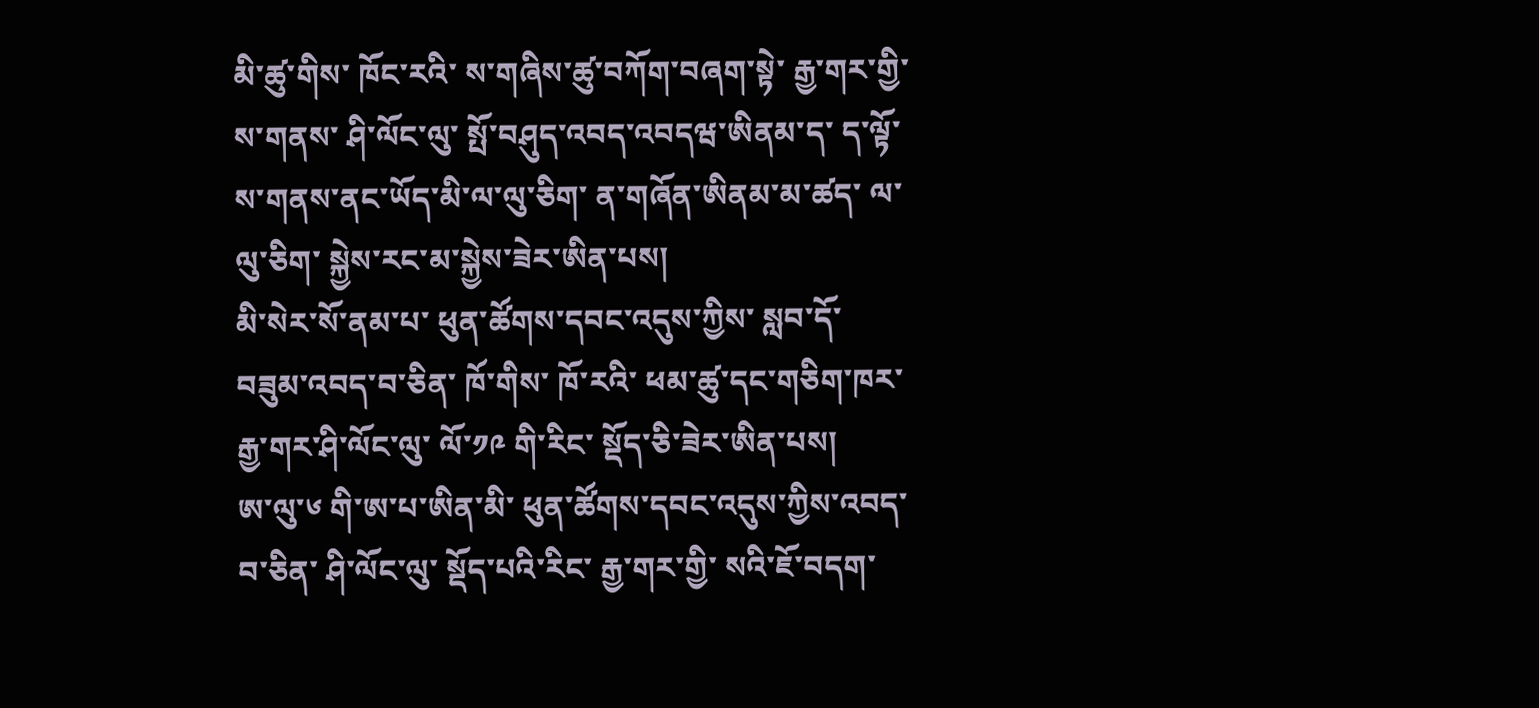མི་ཚུ་གིས་ ཁོང་རའི་ ས་གཞིས་ཚུ་བཀོག་བཞག་སྟེ་ རྒྱ་གར་གྱི་ས་གནས་ ཤི་ལོང་ལུ་ སྤོ་བཤུད་འབད་འབདཝ་ཨིནམ་ད་ ད་ལྟོ་ ས་གནས་ནང་ཡོད་མི་ལ་ལུ་ཅིག་ ན་གཞོན་ཨིནམ་མ་ཚད་ ལ་ལུ་ཅིག་ སྐྱེས་རང་མ་སྐྱེས་ཟེར་ཨིན་པས།
མི་སེར་སོ་ནམ་པ་ ཕུན་ཚོགས་དབང་འདུས་ཀྱིས་ སླབ་དོ་བཟུམ་འབད་བ་ཅིན་ ཁོ་གིས་ ཁོ་རའི་ ཕམ་ཚུ་དང་གཅིག་ཁར་ རྒྱ་གར་ཤི་ལོང་ལུ་ ལོ་༡༩ གི་རིང་ སྡོད་ཅི་ཟེར་ཨིན་པས།
ཨ་ལུ་༦ གི་ཨ་པ་ཨིན་མི་ ཕུན་ཚོགས་དབང་འདུས་ཀྱིས་འབད་བ་ཅིན་ ཤི་ལོང་ལུ་ སྡོད་པའི་རིང་ རྒྱ་གར་གྱི་ སའི་ཇོ་བདག་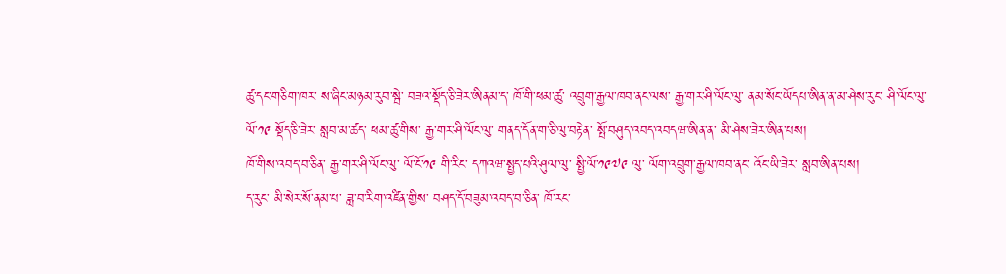ཚུ་དང་གཅིག་ཁར་ ས་ཞིང་མཉམ་རུབ་སྦེ་ བཟའ་སྡོད་ཅི་ཟེར་ཨིནམ་ད་ ཁོ་གི་ཕམ་ཚུ་ འབྲུག་རྒྱལ་ཁབ་ནང་ལས་ རྒྱ་གར་ཤི་ལོང་ལུ་ ནམ་སོང་ཡོདཔ་ཨིན་ན་མ་ཤེས་རུང་ ཤི་ལོང་ལུ་ ལོ་༡༩ སྡོད་ཅི་ཟེར་ སླབ་མ་ཚད་ ཕམ་ཚུ་གིས་ རྒྱ་གར་ཤི་ལོང་ལུ་ གནད་དོན་ག་ཅི་ལུ་བརྟེན་ སྤོ་བཤུད་འབད་འབདཝ་ཨིན་ན་ མི་ཤེས་ཟེར་ཨིན་པས།
ཁོ་གིས་འབད་བ་ཅིན་ རྒྱ་གར་ཤི་ལོང་ལུ་ ལོ་ངོ་༡༩ གི་རིང་ དཀའཝ་སྤྱད་པའི་ཤུལ་ལུ་ སྤྱི་ལོ་༡༩༧༩ ལུ་ ལོག་འབྲུག་རྒྱལ་ཁབ་ནང་ འོང་ཡི་ཟེར་ སླབ་ཨིན་པས།
ད་རུང་ མི་སེར་སོ་ནམ་པ་ ཟླ་བ་རིག་འཛིན་གྱིས་ བཤད་དོ་བཟུམ་འབད་བ་ཅིན་ ཁོ་རང་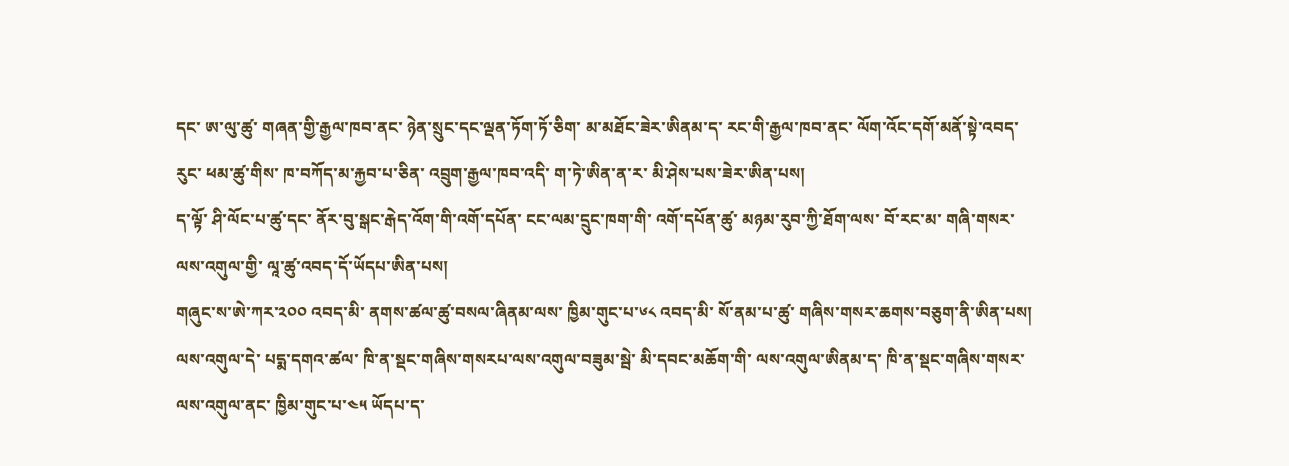དང་ ཨ་ལུ་ཚུ་ གཞན་གྱི་རྒྱལ་ཁབ་ནང་ ཉེན་སྲུང་དང་ལྡན་ཏོག་ཏོ་ཅིག་ མ་མཐོང་ཟེར་ཨིནམ་ད་ རང་གི་རྒྱལ་ཁབ་ནང་ ལོག་འོང་དགོ་མནོ་སྟེ་འབད་རུང་ ཕམ་ཚུ་གིས་ ཁ་བཀོད་མ་རྐྱབ་པ་ཅིན་ འབྲུག་རྒྱལ་ཁབ་འདི་ ག་ཏེ་ཨིན་ན་ར་ མི་ཤེས་པས་ཟེར་ཨིན་པས།
ད་ལྟོ་ ཤི་ལོང་པ་ཚུ་དང་ ནོར་བུ་སྒང་རྒེད་འོག་གི་འགོ་དཔོན་ ངང་ལམ་དྲུང་ཁག་གི་ འགོ་དཔོན་ཚུ་ མཉམ་རུབ་ཀྱི་ཐོག་ལས་ བོ་རང་མ་ གཞི་གསར་ལས་འགུལ་གྱི་ ལཱ་ཚུ་འབད་དོ་ཡོདཔ་ཨིན་པས།
གཞུང་ས་ཨེ་ཀར་༢༠༠ འབད་མི་ ནགས་ཚལ་ཚུ་བསལ་ཞིནམ་ལས་ ཁྱིམ་གུང་པ་༦༨ འབད་མི་ སོ་ནམ་པ་ཚུ་ གཞིས་གསར་ཆགས་བཅུག་ནི་ཨིན་པས།
ལས་འགུལ་དེ་ པདྨ་དགའ་ཚལ་ ཁི་ན་སྡང་གཞིས་གསརཔ་ལས་འགུལ་བཟུམ་སྦེ་ མི་དབང་མཆོག་གི་ ལས་འགུལ་ཨིནམ་ད་ ཁི་ན་སྡང་གཞིས་གསར་ལས་འགུལ་ནང་ ཁྱིམ་གུང་པ་༤༥ ཡོདཔ་ད་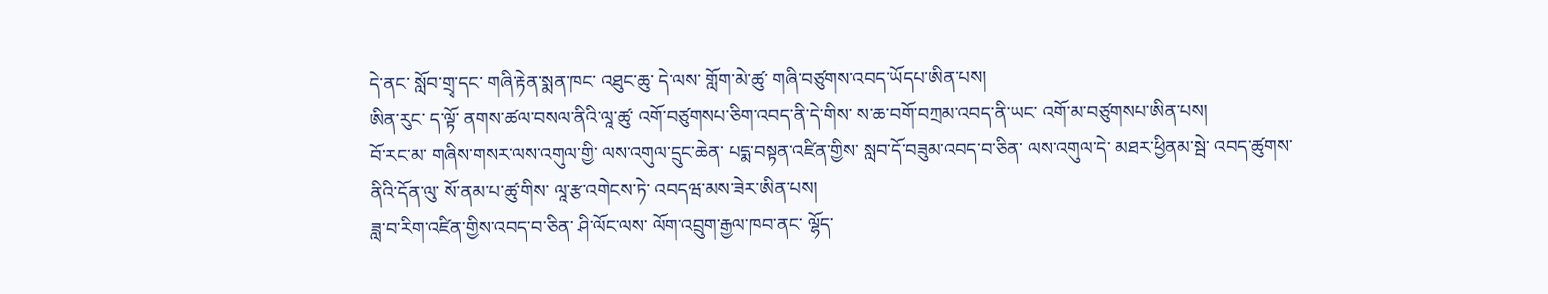དེ་ནང་ སློབ་གྲྭ་དང་ གཞི་རྟེན་སྨན་ཁང་ འཐུང་ཆུ་ དེ་ལས་ གློག་མེ་ཚུ་ གཞི་བཙུགས་འབད་ཡོདཔ་ཨིན་པས།
ཨིན་རུང་ ད་ལྟོ་ ནགས་ཚལ་བསལ་ནིའི་ལཱ་ཚུ་ འགོ་བཙུགསཔ་ཅིག་འབད་ནི་དེ་གིས་ ས་ཆ་བགོ་བཀྲམ་འབད་ནི་ཡང་ འགོ་མ་བཙུགསཔ་ཨིན་པས།
བོ་རང་མ་ གཞིས་གསར་ལས་འགུལ་གྱི་ ལས་འགུལ་དྲུང་ཆེན་ པདྨ་བསྟན་འཛིན་གྱིས་ སླབ་དོ་བཟུམ་འབད་བ་ཅིན་ ལས་འགུལ་དེ་ མཐར་ཕྱིནམ་སྦེ་ འབད་ཚུགས་ནིའི་དོན་ལུ་ སོ་ནམ་པ་ཚུ་གིས་ ལཱ་རྩ་འགེངས་ཏེ་ འབདཝ་མས་ཟེར་ཨིན་པས།
ཟླ་བ་རིག་འཛིན་གྱིས་འབད་བ་ཅིན་ ཤི་ལོང་ལས་ ལོག་འབྲུག་རྒྱལ་ཁབ་ནང་ ལྷོད་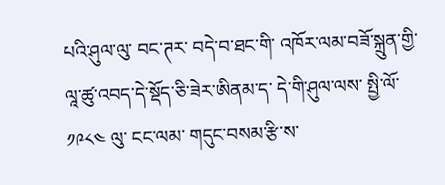པའི་ཤུལ་ལུ་ བང་ཊར་ བདེ་བ་ཐང་གི་ འཁོར་ལམ་བཟོ་སྐྲུན་གྱི་ ལཱ་ཚུ་འབད་དེ་སྡོད་ཅི་ཟེར་ཨིནམ་ད་ དེ་གི་ཤུལ་ལས་ སྤྱི་ལོ་༡༩༨༤ ལུ་ ངང་ལམ་ གདུང་བསམ་རྩི་ས་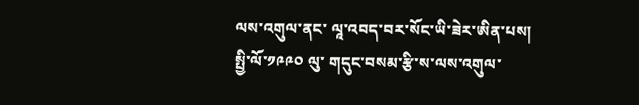ལས་འགུལ་ནང་ ལཱ་འབད་བར་སོང་ཡི་ཟེར་ཨིན་པས།
སྤྱི་ལོ་༡༩༩༠ ལུ་ གདུང་བསམ་རྩི་ས་ལས་འགུལ་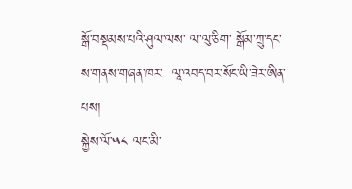སྒོ་བསྡམས་པའི་ཤུལ་ལས་ ལ་ལུ་ཅིག་ སྒོམ་ཀྲུ་དང་ ས་གནས་གཞན་ཁར་  ལཱ་འབད་བར་སོང་ཡི་ཟེར་ཨིན་པས།
སྐྱེས་ལོ་༥༨ ལང་མི་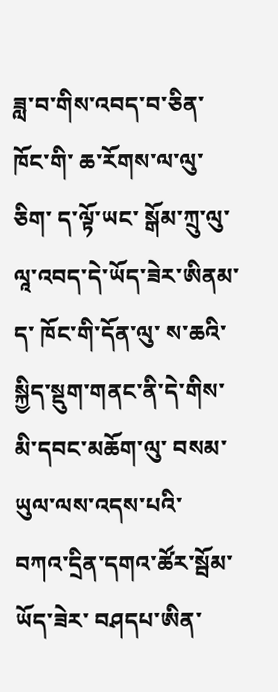ཟླ་བ་གིས་འབད་བ་ཅིན་ ཁོང་གི་ ཆ་རོགས་ལ་ལུ་ཅིག་ ད་ལྟོ་ཡང་ སྒོམ་ཀྲུ་ལུ་ ལཱ་འབད་དེ་ཡོད་ཟེར་ཨིནམ་ད་ ཁོང་གི་དོན་ལུ་ ས་ཆའི་སྐྱིད་སྡུག་གནང་ནི་དེ་གིས་ མི་དབང་མཆོག་ལུ་ བསམ་ཡུལ་ལས་འདས་པའི་ བཀའ་དྲིན་དགའ་ཚོར་སྦོམ་ཡོད་ཟེར་ བཤདཔ་ཨིན་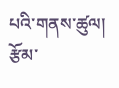པའི་གནས་ཚུལ།
རྩོམ་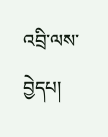འབྲི་ལས་བྱེདཔ།